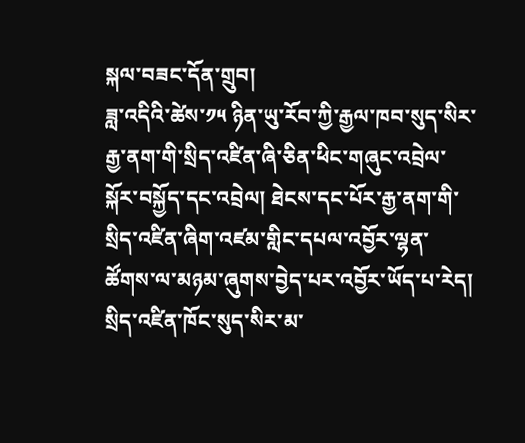སྐལ་བཟང་དོན་གྲུབ།
ཟླ་འདིའི་ཚེས་༡༥ ཉིན་ཡུ་རོབ་ཀྱི་རྒྱལ་ཁབ་སུད་སིར་རྒྱ་ནག་གི་སྲིད་འཛིན་ཞི་ཅིན་ཕིང་གཞུང་འབྲེལ་སྐོར་བསྐྱོད་དང་འབྲེལ། ཐེངས་དང་པོར་རྒྱ་ནག་གི་སྲིད་འཛིན་ཞིག་འཛམ་གླིང་དཔལ་འབྱོར་ལྷན་ཚོགས་ལ་མཉམ་ཞུགས་བྱེད་པར་འབྱོར་ཡོད་པ་རེད། སྲིད་འཛིན་ཁོང་སུད་སིར་མ་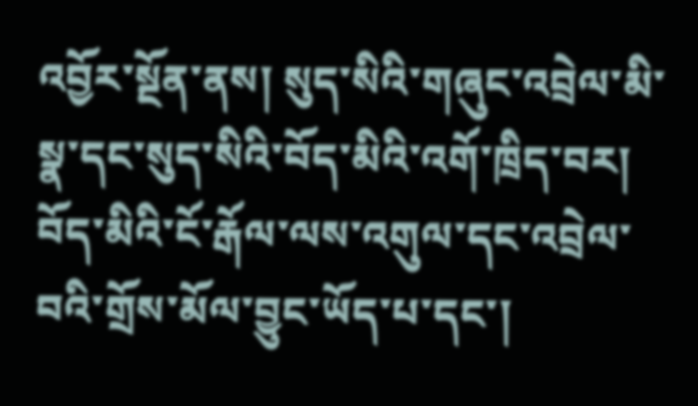འབྱོར་སྔོན་ནས། སུད་སིའི་གཞུང་འབྲེལ་མི་སྣ་དང་སུད་སིའི་བོད་མིའི་འགོ་ཁྲིད་བར། བོད་མིའི་ངོ་རྒོལ་ལས་འགུལ་དང་འབྲེལ་བའི་གྲོས་མོལ་བྱུང་ཡོད་པ་དང་།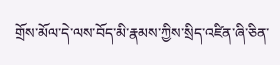གྲོས་མོལ་དེ་ལས་བོད་མི་རྣམས་ཀྱིས་སྲིད་འཛིན་ཞི་ཅིན་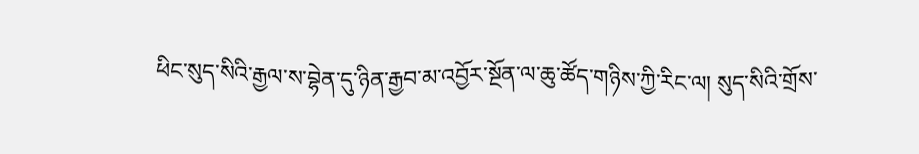ཕིང་སུད་སིའི་རྒྱལ་ས་བྷེན་དུ་ཉིན་རྒྱབ་མ་འབྱོར་སྔོན་ལ་ཆུ་ཚོད་གཉིས་ཀྱི་རིང་ལ། སུད་སིའི་གྲོས་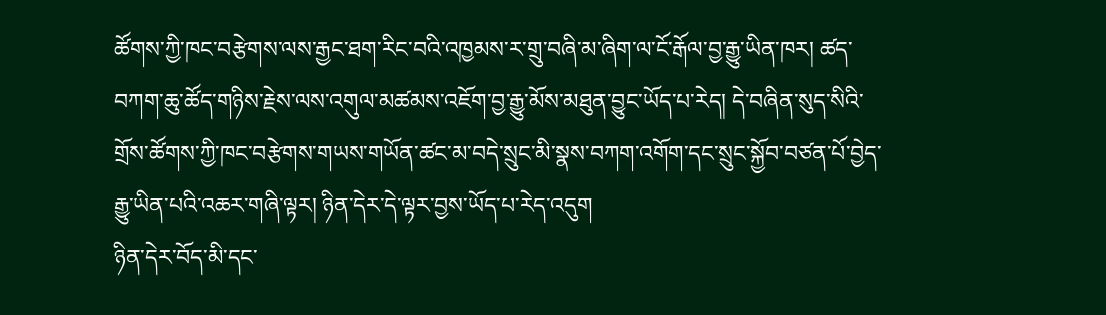ཚོགས་ཀྱི་ཁང་བརྩེགས་ལས་རྒྱང་ཐག་རིང་བའི་འཁྱམས་ར་གྲུ་བཞི་མ་ཞིག་ལ་ངོ་རྒོལ་བྱ་རྒྱུ་ཡིན་ཁར། ཚད་བཀག་ཆུ་ཚོད་གཉིས་རྗེས་ལས་འགུལ་མཚམས་འཇོག་བྱ་རྒྱུ་མོས་མཐུན་བྱུང་ཡོད་པ་རེད། དེ་བཞིན་སུད་སིའི་གྲོས་ཚོགས་ཀྱི་ཁང་བརྩེགས་གཡས་གཡོན་ཚང་མ་བདེ་སྲུང་མི་སྣས་བཀག་འགོག་དང་སྲུང་སྐྱོབ་བཙན་པོ་བྱེད་རྒྱུ་ཡིན་པའི་འཆར་གཞི་ལྟར། ཉིན་དེར་དེ་ལྟར་བྱས་ཡོད་པ་རེད་འདུག
ཉིན་དེར་བོད་མི་དང་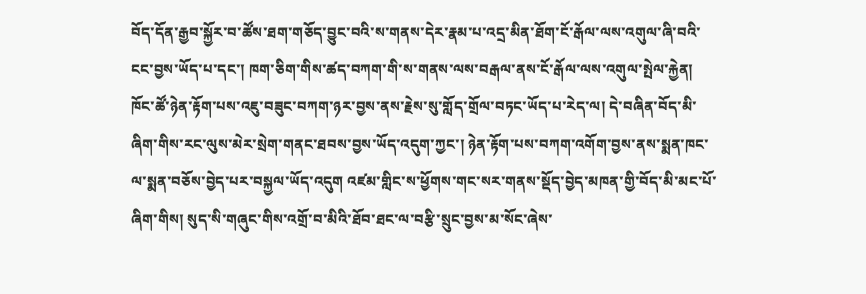བོད་དོན་རྒྱབ་སྐྱོར་བ་ཚོས་ཐག་གཅོད་བྱུང་བའི་ས་གནས་དེར་རྣམ་པ་འདྲ་མིན་ཐོག་ངོ་རྒོལ་ལས་འགུལ་ཞི་བའི་ངང་བྱས་ཡོད་པ་དང་། ཁག་ཅིག་གིས་ཚད་བཀག་གི་ས་གནས་ལས་བརྒལ་ནས་ངོ་རྒོལ་ལས་འགུལ་སྤེལ་རྐྱེན། ཁོང་ཚོ་ཉེན་རྟོག་པས་འཇུ་བཟུང་བཀག་ཉར་བྱས་ནས་རྗེས་སུ་གློད་གྲོལ་བཏང་ཡོད་པ་རེད་ལ། དེ་བཞིན་བོད་མི་ཞིག་གིས་རང་ལུས་མེར་སྲེག་གནང་ཐབས་བྱས་ཡོད་འདུག་ཀྱང་། ཉེན་རྟོག་པས་བཀག་འགོག་བྱས་ནས་སྨན་ཁང་ལ་སྨན་བཅོས་བྱེད་པར་བསྐྱལ་ཡོད་འདུག འཛམ་གླིང་ས་ཕྱོགས་གང་སར་གནས་སྡོད་བྱེད་མཁན་གྱི་བོད་མི་མང་པོ་ཞིག་གིས། སུད་སི་གཞུང་གིས་འགྲོ་བ་མིའི་ཐོབ་ཐང་ལ་བརྩི་སྲུང་བྱས་མ་སོང་ཞེས་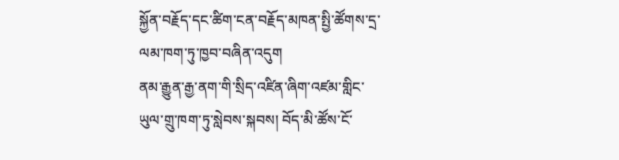སྐྱོན་བརྗོད་དང་ཚིག་ངན་བརྗོད་མཁན་སྤྱི་ཚོགས་དྲ་ལམ་ཁག་ཏུ་ཁྱབ་བཞིན་འདུག
ནམ་རྒྱུན་རྒྱ་ནག་གི་སྲིད་འཛིན་ཞིག་འཛམ་གླིང་ཡུལ་གྲུ་ཁག་ཏུ་སླེབས་སྐབས། བོད་མི་ཚོས་ངོ་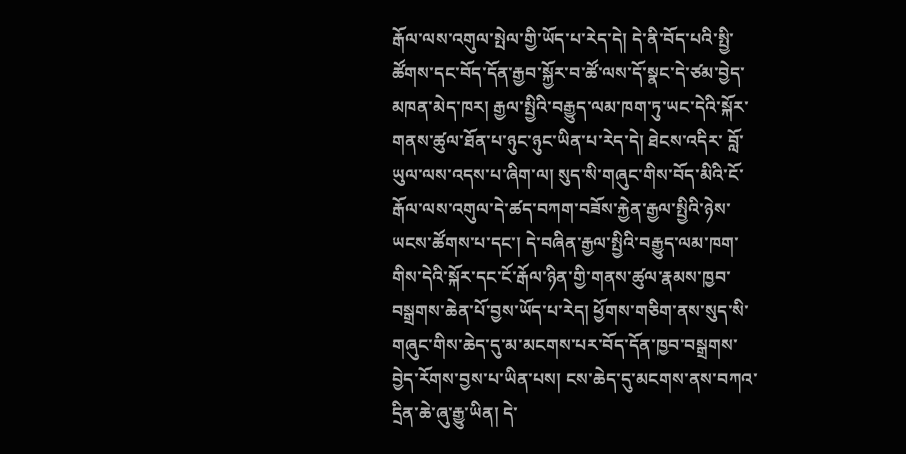རྒོལ་ལས་འགུལ་སྤེལ་གྱི་ཡོད་པ་རེད་དེ། དེ་ནི་བོད་པའི་སྤྱི་ཚོགས་དང་བོད་དོན་རྒྱབ་སྐྱོར་བ་ཚོ་ལས་དོ་སྣང་དེ་ཙམ་བྱེད་མཁན་མེད་ཁར། རྒྱལ་སྤྱིའི་བརྒྱུད་ལམ་ཁག་ཏུ་ཡང་དེའི་སྐོར་གནས་ཚུལ་ཐོན་པ་ཉུང་ཉུང་ཡིན་པ་རེད་དེ། ཐེངས་འདིར་ བློ་ཡུལ་ལས་འདས་པ་ཞིག་ལ། སུད་སི་གཞུང་གིས་བོད་མིའི་ངོ་རྒོལ་ལས་འགུལ་དེ་ཚད་བཀག་བཟོས་རྐྱེན་རྒྱལ་སྤྱིའི་ཉེས་ཡངས་ཚོགས་པ་དང་། དེ་བཞིན་རྒྱལ་སྤྱིའི་བརྒྱུད་ལམ་ཁག་གིས་དེའི་སྐོར་དང་ངོ་རྒོལ་ཉིན་གྱི་གནས་ཚུལ་རྣམས་ཁྱབ་བསྒྲགས་ཆེན་པོ་བྱས་ཡོད་པ་རེད། ཕྱོགས་གཅིག་ནས་སུད་སི་གཞུང་གིས་ཆེད་དུ་མ་མངགས་པར་བོད་དོན་ཁྱབ་བསྒྲགས་བྱེད་རོགས་བྱས་པ་ཡིན་པས། ངས་ཆེད་དུ་མངགས་ནས་བཀའ་དྲིན་ཆེ་ཞུ་རྒྱུ་ཡིན། དེ་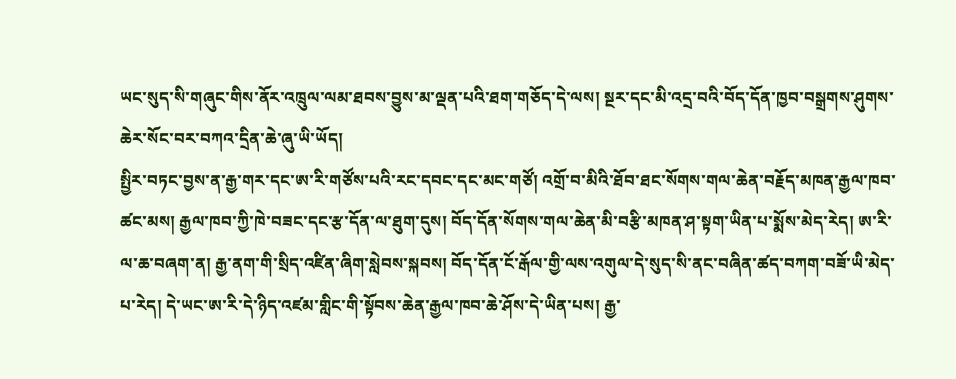ཡང་སུད་སི་གཞུང་གིས་ནོར་འཁྲུལ་ལམ་ཐབས་བྱུས་མ་ལྡན་པའི་ཐག་གཅོད་དེ་ལས། སྔར་དང་མི་འདྲ་བའི་བོད་དོན་ཁྱབ་བསྒྲགས་ཤུགས་ཆེར་སོང་བར་བཀའ་དྲིན་ཆེ་ཞུ་ཡི་ཡོད།
སྤྱིར་བཏང་བྱས་ན་རྒྱ་གར་དང་ཨ་རི་གཙོས་པའི་རང་དབང་དང་མང་གཙོ། འགྲོ་བ་མིའི་ཐོབ་ཐང་སོགས་གལ་ཆེན་བརྗོད་མཁན་རྒྱལ་ཁབ་ཚང་མས། རྒྱལ་ཁབ་ཀྱི་ཁེ་བཟང་དང་རྩ་དོན་ལ་ཐུག་དུས། བོད་དོན་སོགས་གལ་ཆེན་མི་བརྩི་མཁན་ཤ་སྟག་ཡིན་པ་སྨོས་མེད་རེད། ཨ་རི་ལ་ཆ་བཞག་ན། རྒྱ་ནག་གི་སྲིད་འཛིན་ཞིག་སླེབས་སྐབས། བོད་དོན་ངོ་རྒོལ་གྱི་ལས་འགུལ་དེ་སུད་སི་ནང་བཞིན་ཚད་བཀག་བཟོ་ཡི་མེད་པ་རེད། དེ་ཡང་ཨ་རི་དེ་ཉིད་འཛམ་གླིང་གི་སྟོབས་ཆེན་རྒྱལ་ཁབ་ཆེ་ཤོས་དེ་ཡིན་པས། རྒྱ་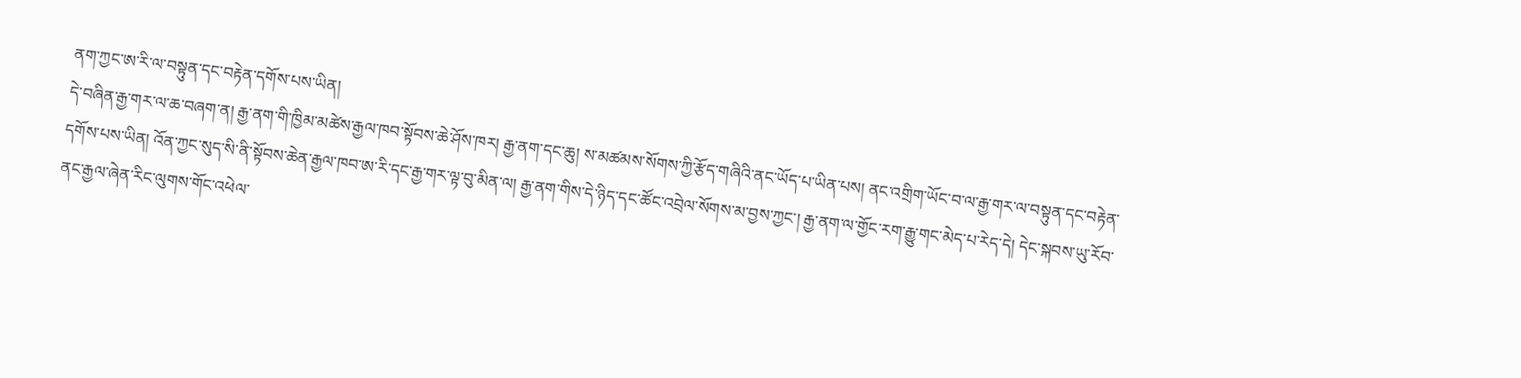ནག་ཀྱང་ཨ་རི་ལ་བསྟུན་དང་བརྟེན་དགོས་པས་ཡིན།
དེ་བཞིན་རྒྱ་གར་ལ་ཆ་བཞག་ན། རྒྱ་ནག་གི་ཁྱིམ་མཚེས་རྒྱལ་ཁབ་སྟོབས་ཆེ་ཤོས་ཁར། རྒྱ་ནག་དང་ཆུ། ས་མཚམས་སོགས་ཀྱི་རྩོད་གཞིའི་ནང་ཡོད་པ་ཡིན་པས། ནང་འགྲིག་ཡོང་བ་ལ་རྒྱ་གར་ལ་བསྟུན་དང་བརྟེན་དགོས་པས་ཡིན། འོན་ཀྱང་སུད་སི་ནི་སྟོབས་ཆེན་རྒྱལ་ཁབ་ཨ་རི་དང་རྒྱ་གར་ལྟ་བུ་མིན་ལ། རྒྱ་ནག་གིས་དེ་ཉིད་དང་ཚོང་འབྲེལ་སོགས་མ་བྱས་ཀྱང་། རྒྱ་ནག་ལ་གྱོང་རག་རྒྱུ་གང་མེད་པ་རེད་དེ། དེང་སྐབས་ཡུ་རོབ་ནང་རྒྱལ་ཞེན་རིང་ལུགས་གོང་འཕེལ་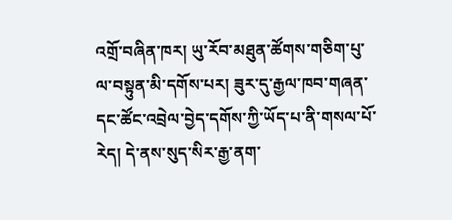འགྲོ་བཞིན་ཁར། ཡུ་རོབ་མཐུན་ཚོགས་གཅིག་པུ་ལ་བསྟུན་མི་དགོས་པར། ཟུར་དུ་རྒྱལ་ཁབ་གཞན་དང་ཚོང་འབྲེལ་བྱེད་དགོས་ཀྱི་ཡོད་པ་ནི་གསལ་པོ་རེད། དེ་ནས་སུད་སིར་རྒྱ་ནག་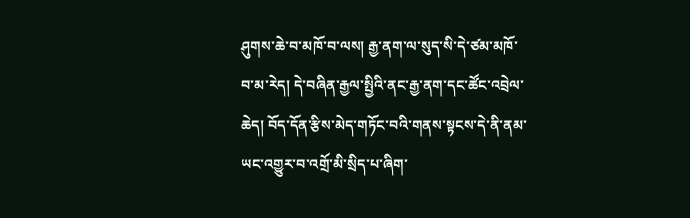ཤུགས་ཆེ་བ་མཁོ་བ་ལས། རྒྱ་ནག་ལ་སུད་སི་དེ་ཙམ་མཁོ་བ་མ་རེད། དེ་བཞིན་རྒྱལ་སྤྱིའི་ནང་རྒྱ་ནག་དང་ཚོང་འབྲེལ་ཆེད། བོད་དོན་རྩིས་མེད་གཏོང་བའི་གནས་སྟངས་དེ་ནི་ནམ་ཡང་འགྱུར་བ་འགྲོ་མི་སྲིད་པ་ཞིག་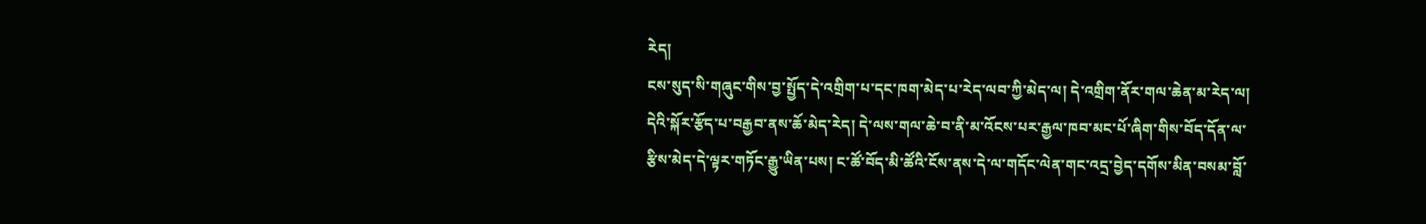རེད།
ངས་སུད་སི་གཞུང་གིས་བྱ་སྤྱོད་དེ་འགྲིག་པ་དང་ཁག་མེད་པ་རེད་ལབ་ཀྱི་མེད་ལ། དེ་འགྲིག་ནོར་གལ་ཆེན་མ་རེད་ལ། དེའི་སྐོར་རྩོད་པ་བརྒྱབ་ནས་ཆོ་མེད་རེད། དེ་ལས་གལ་ཆེ་བ་ནི་མ་འོངས་པར་རྒྱལ་ཁབ་མང་པོ་ཞིག་གིས་བོད་དོན་ལ་རྩིས་མེད་དེ་ལྟར་གཏོང་རྒྱུ་ཡིན་པས། ང་ཚོ་བོད་མི་ཚོའི་ངོས་ནས་དེ་ལ་གདོང་ལེན་གང་འདྲ་བྱེད་དགོས་མིན་བསམ་བློ་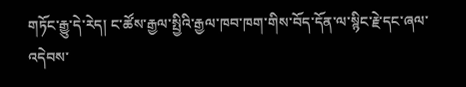གཏོང་རྒྱུ་དེ་རེད། ང་ཚོས་རྒྱལ་སྤྱིའི་རྒྱལ་ཁབ་ཁག་གིས་བོད་དོན་ལ་སྙིང་རྗེ་དང་ཞལ་འདེབས་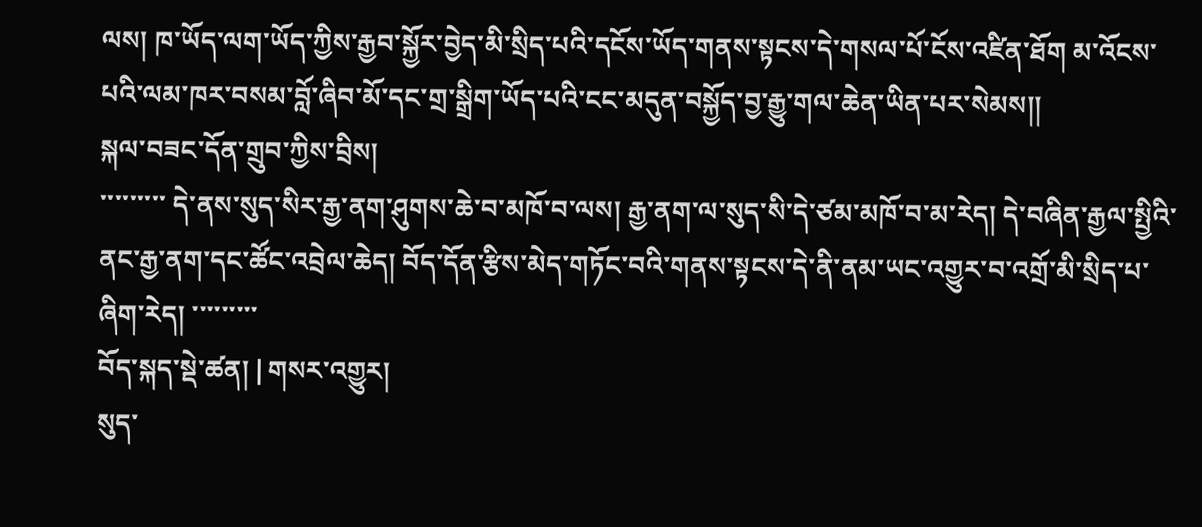ལས། ཁ་ཡོད་ལག་ཡོད་ཀྱིས་རྒྱབ་སྐྱོར་བྱེད་མི་སྲིད་པའི་དངོས་ཡོད་གནས་སྟངས་དེ་གསལ་པོ་ངོས་འཛིན་ཐོག མ་འོངས་པའི་ལམ་ཁར་བསམ་བློ་ཞིབ་མོ་དང་གྲ་སྒྲིག་ཡོད་པའི་ངང་མདུན་བསྐྱོད་བྱ་རྒྱུ་གལ་ཆེན་ཡིན་པར་སེམས།།
སྐལ་བཟང་དོན་གྲུབ་ཀྱིས་བྲིས།
་་་་་་་་་ དེ་ནས་སུད་སིར་རྒྱ་ནག་ཤུགས་ཆེ་བ་མཁོ་བ་ལས། རྒྱ་ནག་ལ་སུད་སི་དེ་ཙམ་མཁོ་བ་མ་རེད། དེ་བཞིན་རྒྱལ་སྤྱིའི་ནང་རྒྱ་ནག་དང་ཚོང་འབྲེལ་ཆེད། བོད་དོན་རྩིས་མེད་གཏོང་བའི་གནས་སྟངས་དེ་ནི་ནམ་ཡང་འགྱུར་བ་འགྲོ་མི་སྲིད་པ་ཞིག་རེད། ་་་་་་་་་
བོད་སྐད་སྡེ་ཚན། | གསར་འགྱུར།
སུད་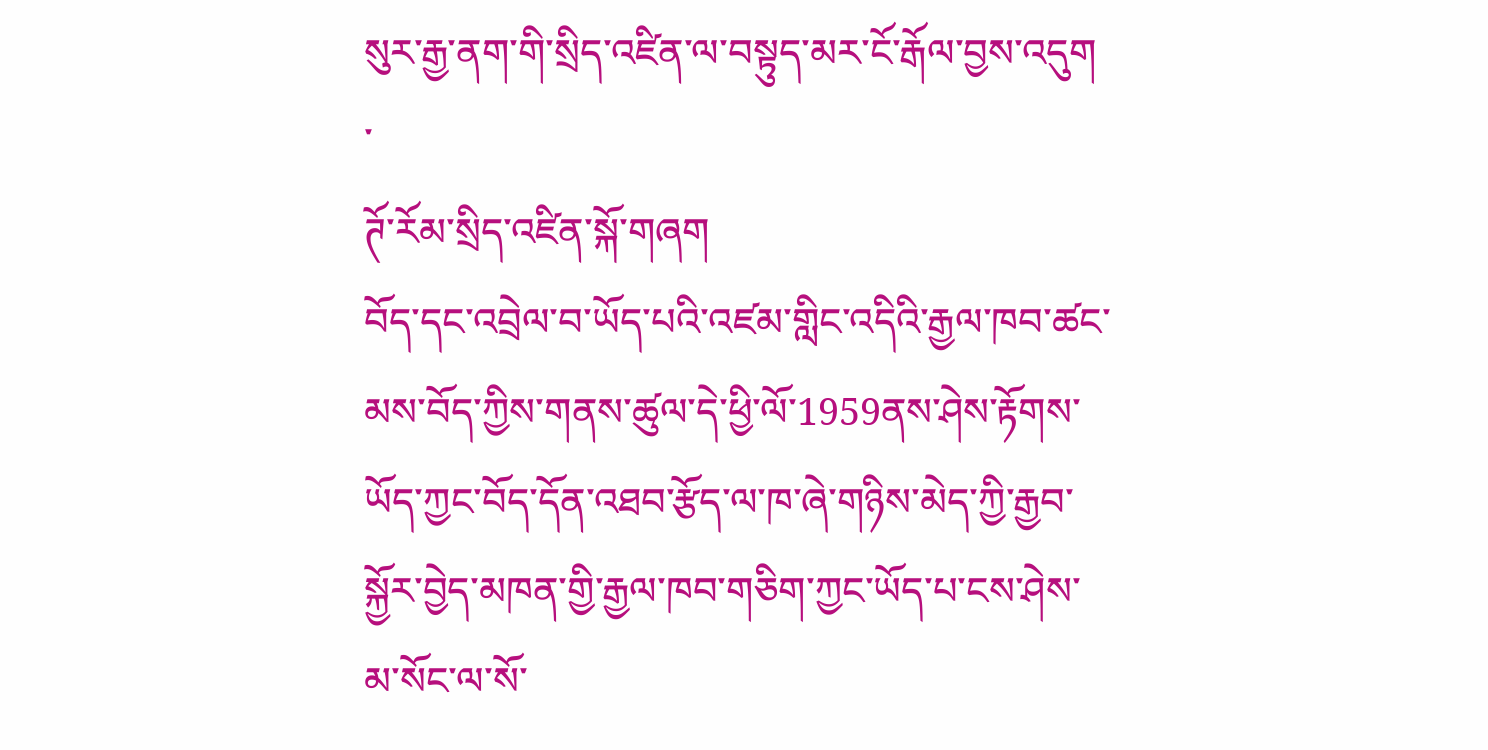སུར་རྒྱ་ནག་གི་སྲིད་འཛིན་ལ་བསྟུད་མར་ངོ་རྒོལ་བྱས་འདུག
་
ཊོ་རོམ་སྲིད་འཛིན་སྐོ་གཞག
བོད་དང་འབྲེལ་བ་ཡོད་པའི་འཛམ་གླིང་འདིའི་རྒྱལ་ཁབ་ཚང་
མས་བོད་ཀྱིས་གནས་ཚུལ་དེ་ཕྱི་ལོ་1959ནས་ཤེས་རྟོགས་
ཡོད་ཀྱང་བོད་དོན་འཐབ་རྩོད་ལ་ཁ་ཞེ་གཉིས་མེད་ཀྱི་རྒྱབ་
སྐྱོར་བྱེད་མཁན་གྱི་རྒྱལ་ཁབ་གཅིག་ཀྱང་ཡོད་པ་ངས་ཤེས་
མ་སོང་ལ་སོ་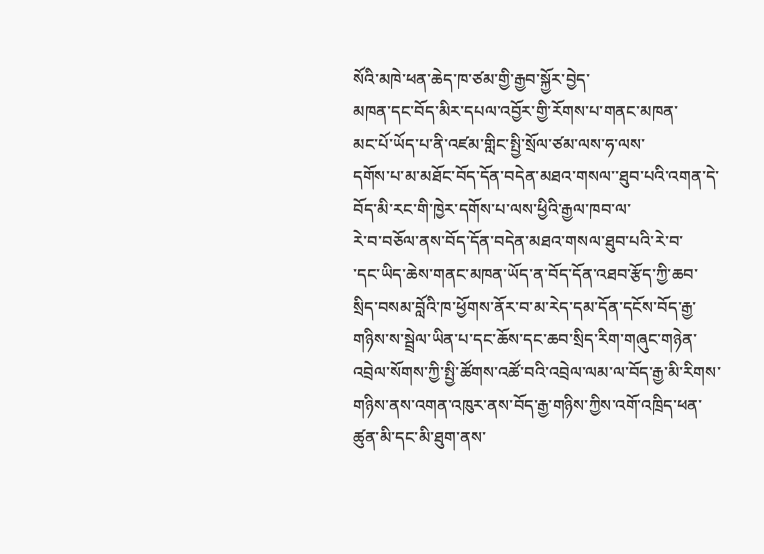སོའི་མཁེ་ཕན་ཆེད་ཁ་ཙམ་གྱི་རྒྱབ་སྐྱོར་བྱེད་
མཁན་དང་བོད་མིར་དཔལ་འབྱོར་གྱི་རོགས་པ་གནང་མཁན་
མང་པོ་ཡོད་པ་ནི་འཛམ་གླིང་སྤྱི་སྲོལ་ཙམ་ལས་ཧ་ལས་
དགོས་པ་མ་མཐོང་བོད་དོན་བདེན་མཐའ་གསལ་་ཐུབ་པའི་འགན་དེ་བོད་མི་རང་གི་ཁྱེར་དགོས་པ་ལས་ཕྱིའི་རྒྱལ་ཁབ་ལ་
རེ་བ་བཅོལ་ནས་བོད་དོན་བདེན་མཐའ་གསལ་ཐུབ་པའི་རེ་བ་
་དང་ཡིད་ཆེས་གནང་མཁན་ཡོད་ན་བོད་དོན་འཐབ་རྩོད་ཀྱི་ཆབ་སྲིད་བསམ་བློའི་ཁ་ཕྱོགས་ནོར་བ་མ་རེད་དམ་དོན་དངོས་བོད་རྒྱ་གཉིས་ས་སྦྲེལ་ཡིན་པ་དང་ཆོས་དང་ཆབ་སྲིད་རིག་གཞུང་གཉེན་འབྲེལ་སོགས་ཀྱི་སྤྱི་ཚོགས་འཚོ་བའི་འབྲེལ་ལམ་ལ་བོད་རྒྱ་མི་རིགས་གཉིས་ནས་འགན་འཁུར་ནས་བོད་རྒྱ་གཉིས་ཀྱིས་འགོ་འཁྲིད་ཕན་ཚུན་མི་དང་མི་ཐུག་ནས་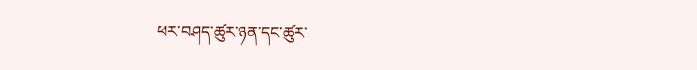ཕར་བཤད་ཚུར་ཉན་དང་ཚུར་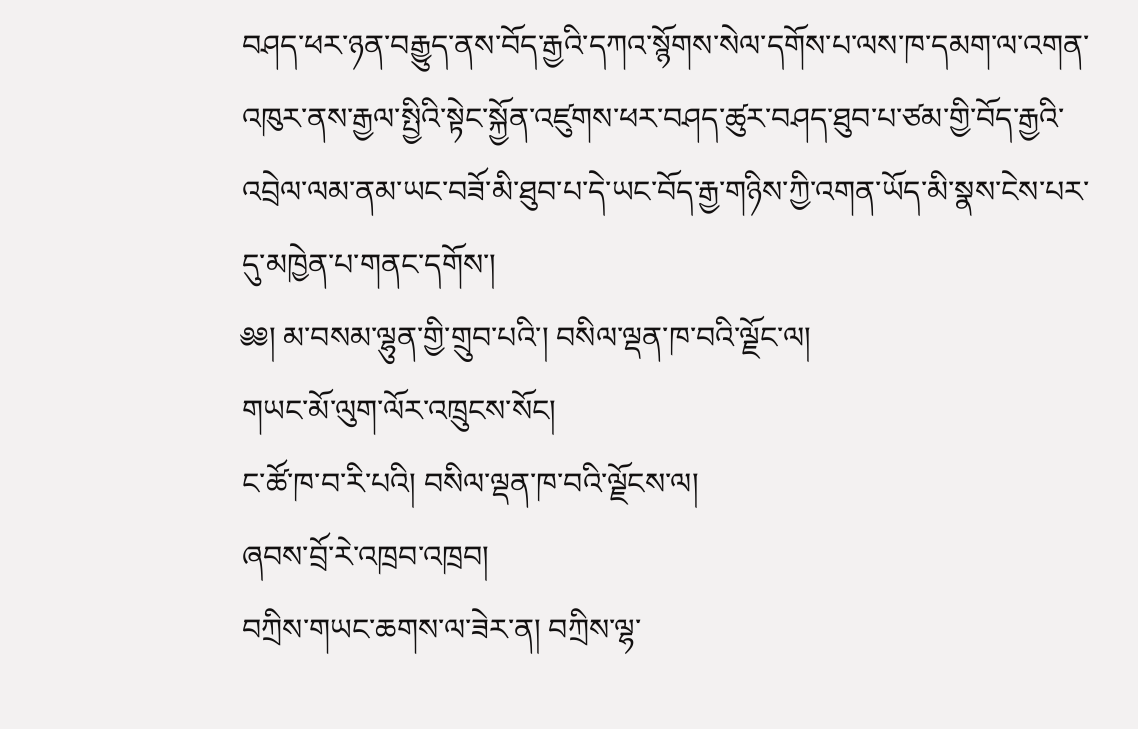བཤད་ཕར་ཉན་བརྒྱུད་ནས་བོད་རྒྱའི་དཀའ་སྙོགས་སེལ་དགོས་པ་ལས་ཁ་དམག་ལ་འགན་འཁུར་ནས་རྒྱལ་སྤྱིའི་སྟེང་སྐྱོན་འཛུགས་ཕར་བཤད་ཚུར་བཤད་ཐུབ་པ་ཙམ་གྱི་བོད་རྒྱའི་འབྲེལ་ལམ་ནམ་ཡང་བཟོ་མི་ཐུབ་པ་དེ་ཡང་བོད་རྒྱ་གཉིས་ཀྱི་འགན་ཡོད་མི་སྣས་ངེས་པར་དུ་མཁྱེན་པ་གནང་དགོས་།
༅༅། མ་བསམ་ལྷུན་གྱི་གྲུབ་པའི་། བསིལ་ལྡན་ཁ་བའི་ལྗོང་ལ།
གཡང་མོ་ལུག་ལོར་འཁྲུངས་སོང།
ང་ཚོ་ཁ་བ་རི་པའི། བསིལ་ལྡན་ཁ་བའི་ལྗོངས་ལ།
ཞབས་བྲོ་རེ་འཁྲབ་འཁྲབ།
བཀྲིས་གཡང་ཆགས་ལ་ཟེར་ན། བཀྲིས་ལྷ་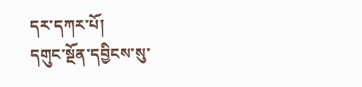དར་དཀར་པོ།
དགུང་སྔོན་དབྱིངས་སུ་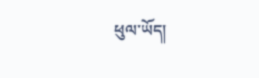ཕུལ་ཡོད།